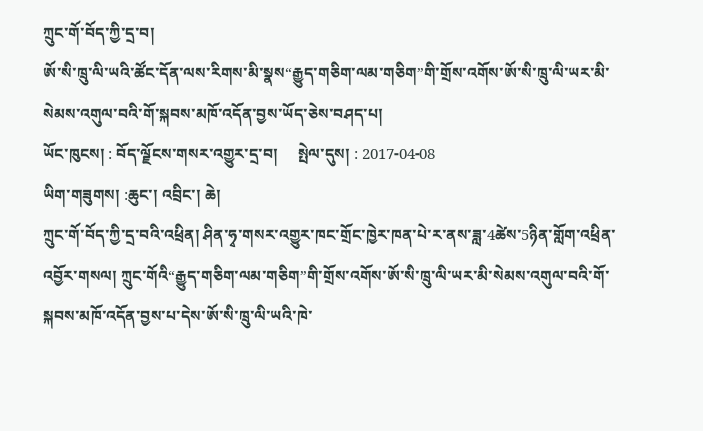ཀྲུང་གོ་བོད་ཀྱི་དྲ་བ།
ཨོ་སི་ཁྲུ་ལི་ཡའི་ཚོང་དོན་ལས་རིགས་མི་སྣས“རྒྱུད་གཅིག་ལམ་གཅིག”གི་གྲོས་འགོས་ཨོ་སི་ཁྲུ་ལི་ཡར་མི་སེམས་འགུལ་བའི་གོ་སྐབས་མཁོ་འདོན་བྱས་ཡོད་ཅེས་བཤད་པ།
ཡོང་ཁུངས། : བོད་ལྗོངས་གསར་འགྱུར་དྲ་བ།     སྤེལ་དུས། : 2017-04-08
ཡིག་གཟུགས། :ཆུང་། འབྲིང་། ཆེ།
ཀྲུང་གོ་བོད་ཀྱི་དྲ་བའི་འཕྲིན། ཤིན་ཧྭ་གསར་འགྱུར་ཁང་གྲོང་ཁྱེར་ཁན་པེ་ར་ནས་ཟླ་4ཚེས་5ཉིན་གློག་འཕྲིན་འབྱོར་གསལ། ཀྲུང་གོའི“རྒྱུད་གཅིག་ལམ་གཅིག”གི་གྲོས་འགོས་ཨོ་སི་ཁྲུ་ལི་ཡར་མི་སེམས་འགུལ་བའི་གོ་སྐབས་མཁོ་འདོན་བྱས་པ་དེས་ཨོ་སི་ཁྲུ་ལི་ཡའི་ཁེ་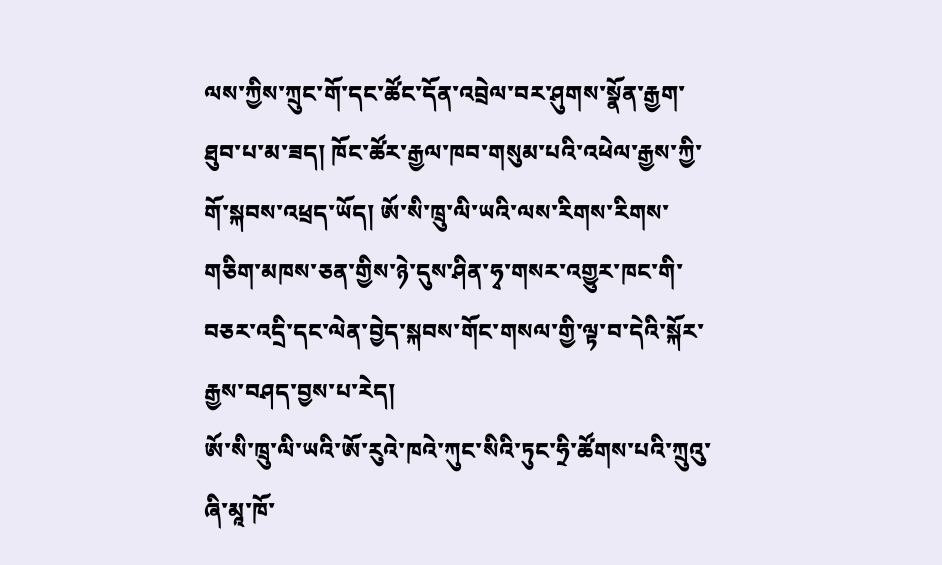ལས་ཀྱིས་ཀྲུང་གོ་དང་ཚོང་དོན་འབྲེལ་བར་ཤུགས་སྣོན་རྒྱག་ཐུབ་པ་མ་ཟད། ཁོང་ཚོར་རྒྱལ་ཁབ་གསུམ་པའི་འཕེལ་རྒྱས་ཀྱི་གོ་སྐབས་འཕྲད་ཡོད། ཨོ་སི་ཁྲུ་ལི་ཡའི་ལས་རིགས་རིགས་གཅིག་མཁས་ཅན་གྱིས་ཉེ་དུས་ཤིན་ཧྭ་གསར་འགྱུར་ཁང་གི་བཅར་འདྲི་དང་ལེན་བྱེད་སྐབས་གོང་གསལ་གྱི་ལྟ་བ་དེའི་སྐོར་རྒྱས་བཤད་བྱས་པ་རེད།
ཨོ་སི་ཁྲུ་ལི་ཡའི་ཨོ་རུའེ་ཁའེ་ཀུང་སིའི་ཏུང་ཧྲི་ཚོགས་པའི་ཀྲུའུ་ཞི་མཱ་ཁོ་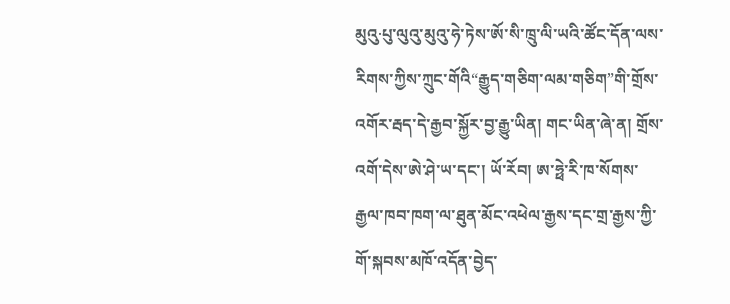མུའུ·པུ་ལུའུ་མུའུ་ཧེ་ཏེས་ཨོ་སི་ཁྲུ་ལི་ཡའི་ཚོང་དོན་ལས་རིགས་ཀྱིས་ཀྲུང་གོའི“རྒྱུད་གཅིག་ལམ་གཅིག”གི་གྲོས་འགོར་རྦད་དེ་རྒྱབ་སྐྱོར་བྱ་རྒྱུ་ཡིན། གང་ཡིན་ཞེ་ན། གྲོས་འགོ་དེས་ཨེ་ཤེ་ཡ་དང་། ཡོ་རོབ། ཨ་ཧྥེ་རི་ཁ་སོགས་རྒྱལ་ཁབ་ཁག་ལ་ཐུན་མོང་འཕེལ་རྒྱས་དང་གྲ་རྒྱས་ཀྱི་གོ་སྐབས་མཁོ་འདོན་བྱེད་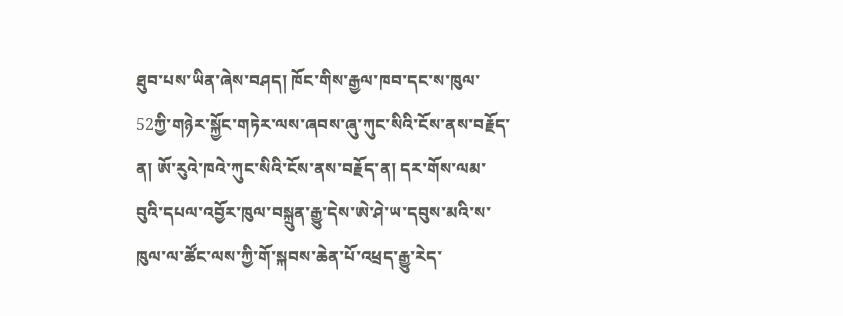ཐུབ་པས་ཡིན་ཞེས་བཤད། ཁོང་གིས་རྒྱལ་ཁབ་དང་ས་ཁུལ་52ཀྱི་གཉེར་སྐྱོང་གཏེར་ལས་ཞབས་ཞུ་ཀུང་སིའི་ངོས་ནས་བརྗོད་ན། ཨོ་རུའེ་ཁའེ་ཀུང་སིའི་ངོས་ནས་བརྗོད་ན། དར་གོས་ལམ་བུའི་དཔལ་འབྱོར་ཁུལ་བསྐྲུན་རྒྱུ་དེས་ཨེ་ཤེ་ཡ་དབུས་མའི་ས་ཁུལ་ལ་ཚོང་ལས་ཀྱི་གོ་སྐབས་ཆེན་པོ་འཕྲད་རྒྱུ་རེད་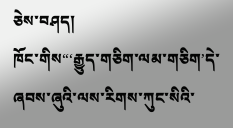ཅེས་བཤད།
ཁོང་གིས“‘རྒྱུད་གཅིག་ལམ་གཅིག’དེ་ཞབས་ཞུའི་ལས་རིགས་ཀུང་སིའི་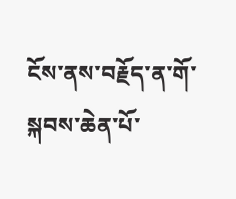ངོས་ནས་བརྗོད་ན་གོ་སྐབས་ཆེན་པོ་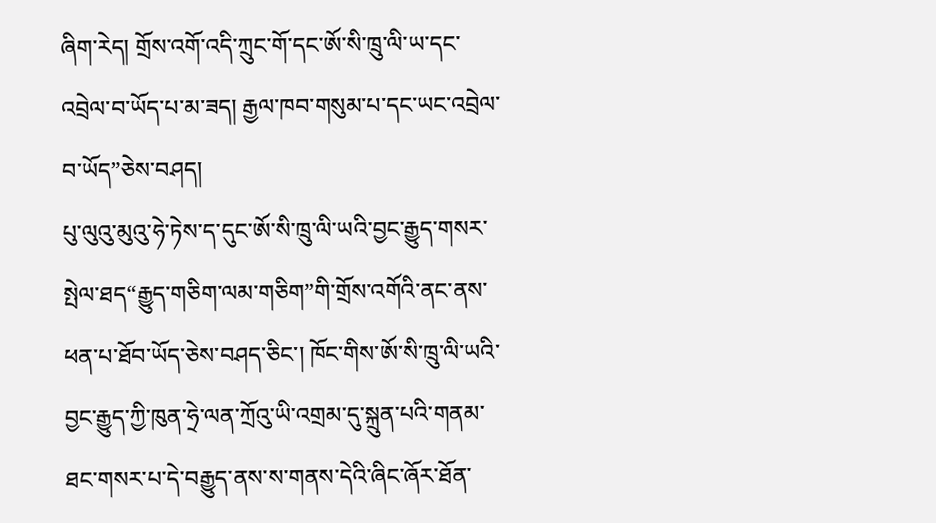ཞིག་རེད། གྲོས་འགོ་འདི་ཀྲུང་གོ་དང་ཨོ་སི་ཁྲུ་ལི་ཡ་དང་འབྲེལ་བ་ཡོད་པ་མ་ཟད། རྒྱལ་ཁབ་གསུམ་པ་དང་ཡང་འབྲེལ་བ་ཡོད”ཅེས་བཤད།
པུ་ལུའུ་མུའུ་ཧེ་ཏེས་ད་དུང་ཨོ་སི་ཁྲུ་ལི་ཡའི་བྱང་རྒྱུད་གསར་སྤེལ་ཐད“རྒྱུད་གཅིག་ལམ་གཅིག”གི་གྲོས་འགོའི་ནང་ནས་ཕན་པ་ཐོབ་ཡོད་ཅེས་བཤད་ཅིང་། ཁོང་གིས་ཨོ་སི་ཁྲུ་ལི་ཡའི་བྱང་རྒྱུད་ཀྱི་ཁུན་ཧྲེ་ལན་ཀྲོའུ་ཡི་འགྲམ་དུ་སྐྲུན་པའི་གནམ་ཐང་གསར་པ་དེ་བརྒྱུད་ནས་ས་གནས་དེའི་ཞིང་ཞོར་ཐོན་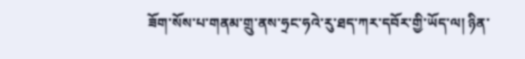ཟོག་སོས་པ་གནམ་གྲུ་ནས་ཧྲང་ཧའེ་རུ་ཐད་ཀར་དབོར་གྱི་ཡོད་ལ། ཉིན་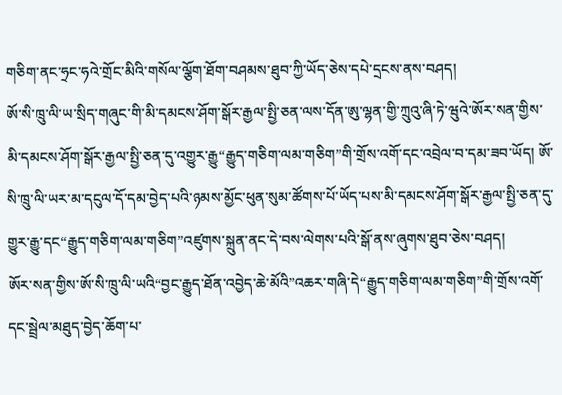གཅིག་ནང་ཧྲང་ཧའེ་གྲོང་མིའི་གསོལ་ལྕོག་ཐོག་བཤམས་ཐུབ་ཀྱི་ཡོད་ཅེས་དཔེ་དྲངས་ནས་བཤད།
ཨོ་སི་ཁྲུ་ལི་ཡ་སྲིད་གཞུང་གི་མི་དམངས་ཤོག་སྒོར་རྒྱལ་སྤྱི་ཅན་ལས་དོན་ཨུ་ལྷན་གྱི་ཀྲུའུ་ཞི་ཏེ་ཝུའེ་ཨོར་སན་གྱིས་མི་དམངས་ཤོག་སྒོར་རྒྱལ་སྤྱི་ཅན་དུ་འགྱུར་རྒྱུ“རྒྱུད་གཅིག་ལམ་གཅིག”གི་གྲོས་འགོ་དང་འབྲེལ་བ་དམ་ཟབ་ཡོད། ཨོ་སི་ཁྲུ་ལི་ཡར་མ་དངུལ་དོ་དམ་བྱེད་པའི་ཉམས་མྱོང་ཕུན་སུམ་ཚོགས་པོ་ཡོད་པས་མི་དམངས་ཤོག་སྒོར་རྒྱལ་སྤྱི་ཅན་དུ་གྱུར་རྒྱུ་དང“རྒྱུད་གཅིག་ལམ་གཅིག”འཛུགས་སྐྲུན་ནང་དེ་བས་ལེགས་པའི་སྒོ་ནས་ཞུགས་ཐུབ་ཅེས་བཤད།
ཨོར་སན་གྱིས་ཨོ་སི་ཁྲུ་ལི་ཡའི“བྱང་རྒྱུད་ཐོན་འབྱེད་ཆེ་མོའི”འཆར་གཞི་དེ“རྒྱུད་གཅིག་ལམ་གཅིག”གི་གྲོས་འགོ་དང་སྦྲེལ་མཐུད་བྱེད་ཆོག་པ་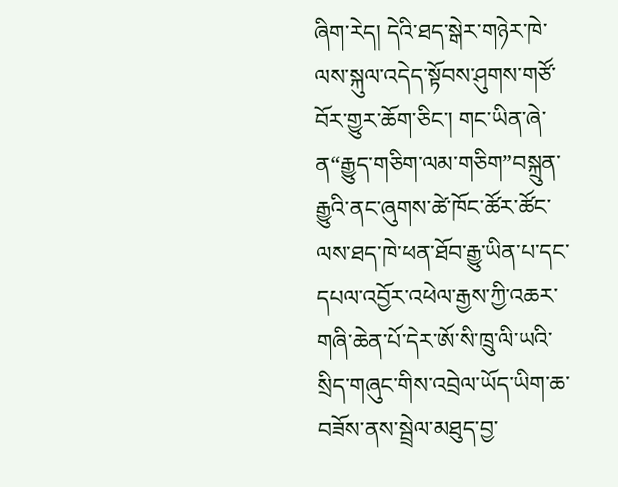ཞིག་རེད། དེའི་ཐད་སྒེར་གཉེར་ཁེ་ལས་སྐུལ་འདེད་སྟོབས་ཤུགས་གཙོ་བོར་གྱུར་ཆོག་ཅིང་། གང་ཡིན་ཞེ་ན“རྒྱུད་གཅིག་ལམ་གཅིག”བསྐྲུན་རྒྱུའི་ནང་ཞུགས་ཚེ་ཁོང་ཚོར་ཚོང་ལས་ཐད་ཁེ་ཕན་ཐོབ་རྒྱུ་ཡིན་པ་དང་དཔལ་འབྱོར་འཕེལ་རྒྱས་ཀྱི་འཆར་གཞི་ཆེན་པོ་དེར་ཨོ་སི་ཁྲུ་ལི་ཡའི་སྲིད་གཞུང་གིས་འབྲེལ་ཡོད་ཡིག་ཆ་བཟོས་ནས་སྦྲེལ་མཐུད་བྱ་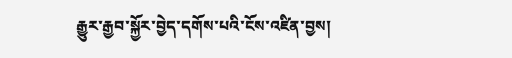རྒྱུར་རྒྱབ་སྐྱོར་བྱེད་དགོས་པའི་ངོས་འཛིན་བྱས།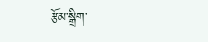རྩོམ་སྒྲིག་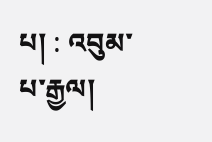པ། : འབུམ་པ་རྒྱལ།